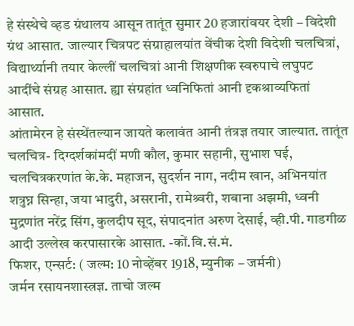हे संस्थेचे व्हड ग्रंथालय आसून तातूंत सुमार 20 हजारांवयर देशी – विदेशी ग्रंथ आसात. जाल्यार चित्रपट संग्राहालयांत वेंचीक देशी विदेशी चलचित्रां, विद्यार्थ्यानी तयार केल्लीं चलचित्रां आनी शिक्षणीक स्वरुपाचे लघुपट आदींचे संग्रह आसात. ह्या संग्रहांत ध्वनिफितां आनी दृकश्राव्यफितां आसात.
आंतामेरन हे संस्थेंतल्यान जायते कलावंत आनी तंत्रज्ञ तयार जाल्यात. तातूंत चलचित्र- दिग्दर्शकांमदीं मणी कौल, कुमार सहानी, सुभाश घई, चलचित्रकरणांत के.के. महाजन, सुदर्शन नाग, नदीम खान, अभिनयांत शत्रुघ्न सिन्हा, जया भादुरी, असरानी, रामेश्र्वरी, शबाना अझमी, ध्वनी मुद्रणांत नरेंद्र सिंग, कुलदीप सूद, संपादनांत अरुण देसाई, व्ही.पी. गाडगीळ आदी उल्लेख करपासारके आसात. -कों.वि.सं.मं.
फिशर, एन्सर्ट: ( जल्म: 10 नोव्हेंबर 1918, म्युनीक – जर्मनी)
जर्मन रसायनशास्त्रज्ञ. ताचो जल्म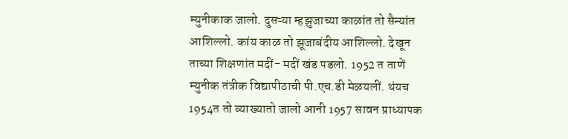म्युनीकाक जालो. दुसऱ्या म्हझुजाच्या काळांत तो सैन्यांत आशिल्लो. कांय काळ तो झूजाबंदीय आशिल्लो. देखून ताच्या शिक्षणांत मदीं- मदीं खंड पडलो. 1952 त ताणें म्युनीक तंत्रीक विद्यापीठाची पी.एच.डी मेळयलीं. थंयच 1954त तो व्याख्यातो जालो आनी 1957 सावन प्राध्यापक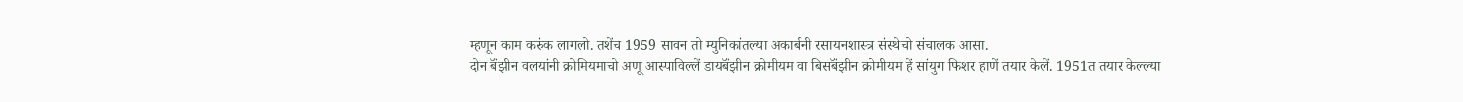म्हणून काम करुंक लागलो. तशेंच 1959 सावन तो म्युनिकांतल्या अकार्बनी रसायनशास्त्र संस्थेचो संचालक आसा.
दोन बॅंझीन वलयांनी क्रोमियमाचो अणू आस्पाविल्लें डायबॅंझीन क्रोमीयम वा बिसबॅंझीन क्रोमीयम हें सांयुग फिशर हाणें तयार केलें. 1951त तयार केल्ल्या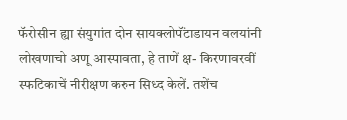फॅरोसीन ह्या संयुगांत दोन सायक्लोपॅंटाडायन वलयांनी लोखणाचो अणू आस्पावता, हे ताणें क्ष- किरणावरवीं स्फटिकाचें नीरीक्षण करुन सिध्द केलें. तशेंच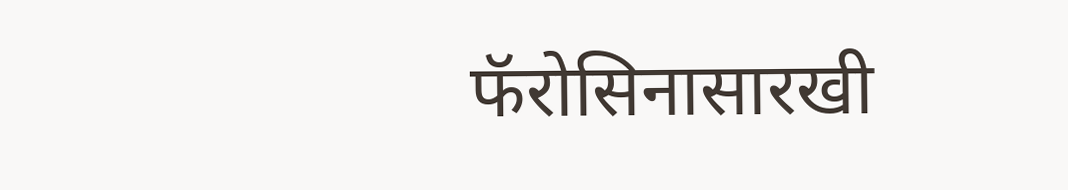फॅरोसिनासारखी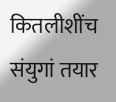कितलीशींच संयुगां तयार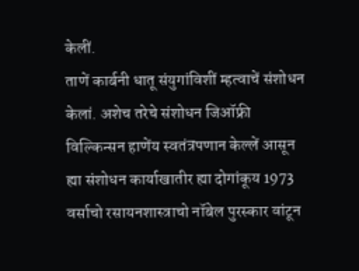केलीं.
ताणें कार्बनी धातू संयुगांविशीं म्हत्वाचें संशोधन केलां. अशेच तरेचे संशोधन जिऑफ्री विल्किन्सन हाणेंय स्वतंत्रपणान केल्लें आसून ह्या संशोधन कार्याखातीर ह्या दोगांकूय 1973 वर्साचो रसायनशास्त्राचो नॉबेल पुरस्कार वांटून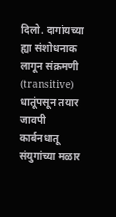दिलो. दागांयच्या ह्या संशोधनाक लागून संक्रमणी (transitive) धातूंपसून तयार जावपी कार्बनधातू संयुगांच्या मळार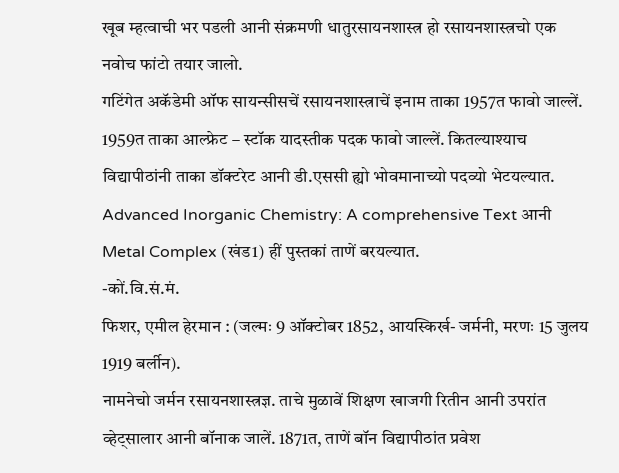खूब म्हत्वाची भर पडली आनी संक्रमणी धातुरसायनशास्त्र हो रसायनशास्त्रचो एक नवोच फांटो तयार जालो.
गटिंगेत अकॅडेमी ऑफ सायन्सीसचें रसायनशास्त्राचें इनाम ताका 1957त फावो जाल्लें. 1959त ताका आल्फ्रेट – स्टॉक यादस्तीक पदक फावो जाल्लें. कितल्याश्याच विद्यापीठांनी ताका डॉक्टरेट आनी डी.एससी ह्यो भोवमानाच्यो पदव्यो भेटयल्यात. Advanced Inorganic Chemistry: A comprehensive Text आनी Metal Complex (खंड1) हीं पुस्तकां ताणें बरयल्यात.
-कों.वि.सं.मं.
फिशर, एमील हेरमान : (जल्मः 9 ऑक्टोबर 1852, आयस्किर्ख- जर्मनी, मरणः 15 जुलय 1919 बर्लीन).
नामनेचो जर्मन रसायनशास्त्रज्ञ. ताचे मुळावें शिक्षण खाजगी रितीन आनी उपरांत व्हेट्सालार आनी बॉनाक जालें. 1871त, ताणें बॉन विद्यापीठांत प्रवेश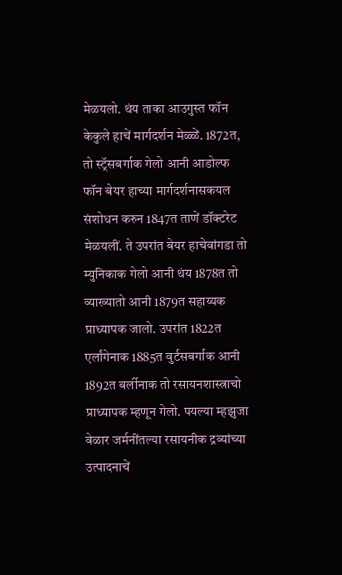मेळयलो. थंय ताका आउगुस्त फॉन केकुले हाचें मार्गदर्शन मेळ्ळें. 1872त, तो स्ट्रॅसबर्गाक गेलो आनी आडोल्फ फॉन बेयर हाच्या मार्गदर्शनासकयल संशोधन करुन 1847त ताणें डॉक्टरेट मेळयलीं. ते उपरांत बेयर हाचेवांगडा तो म्युनिकाक गेलो आनी थंय 1878त तो व्याख्यातो आनी 1879त सहाय्यक प्राध्यापक जालो. उपरांत 1822त एर्लांगेनाक 1885त वुर्टसबर्गाक आनी 1892त बर्लीनाक तो रसायनशास्त्राचो प्राध्यापक म्हणून गेलो. पयल्या म्हझुजा वेळार जर्मनींतल्या रसायनीक द्रव्यांच्या उत्पादनाचें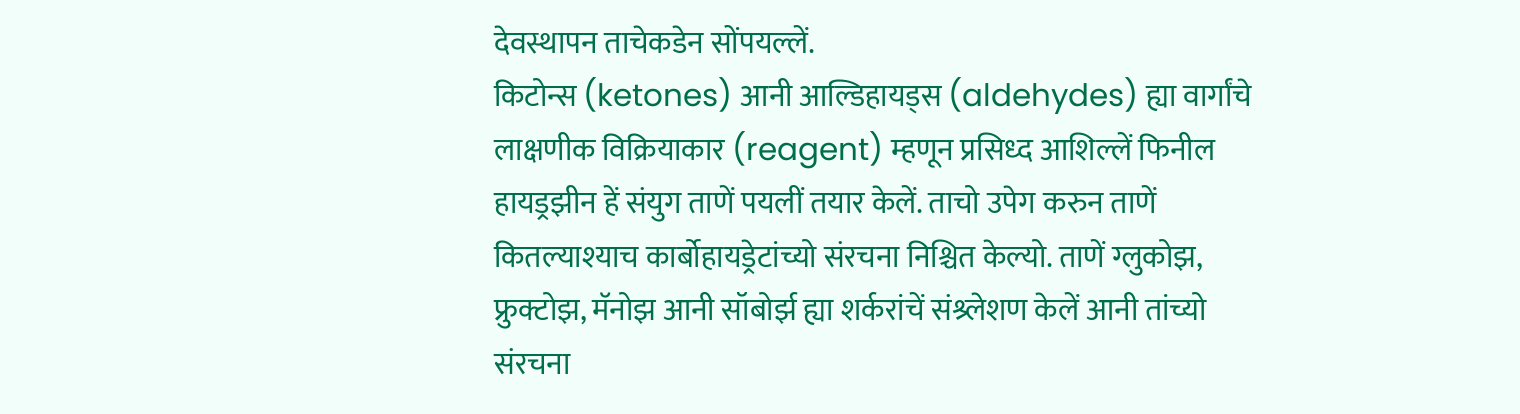देवस्थापन ताचेकडेन सोंपयल्लें.
किटोन्स (ketones) आनी आल्डिहायड्स (aldehydes) ह्या वार्गांचे लाक्षणीक विक्रियाकार (reagent) म्हणून प्रसिध्द आशिल्लें फिनील हायड्रझीन हें संयुग ताणें पयलीं तयार केलें. ताचो उपेग करुन ताणें कितल्याश्याच कार्बोहायड्रेटांच्यो संरचना निश्चित केल्यो. ताणें ग्लुकोझ, फ्रुक्टोझ, मॅनोझ आनी सॉबोर्झ ह्या शर्करांचें संश्र्लेशण केलें आनी तांच्यो संरचना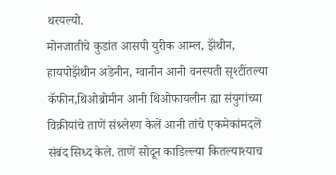थरयल्यो.
मोनजातीचे कुडांत आसपी युरीक आम्ल, झॅंथीन, हायपोझॅंथीन अडेनीन, ग्वानीन आनी वनस्पती सृश्टींतल्या कॅफीन,थिओब्रोमीन आनी थिओफायलीन ह्या संयुगांच्या विक्रीयांचे ताणें संश्र्लेश्ण केलें आनी तांचे एकमेकांमदलें संबंद सिध्द केले. ताणें सोदून काडिल्ल्या कितल्याश्याच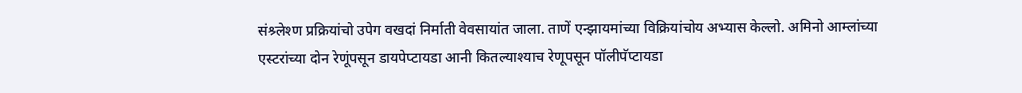संश्र्लेश्ण प्रक्रियांचो उपेग वखदां निर्माती वेवसायांत जाला. ताणें एन्झायमांच्या विक्रियांचोय अभ्यास केल्लो. अमिनो आम्लांच्या एस्टरांच्या दोन रेणूंपसून डायपेप्टायडा आनी कितल्याश्याच रेणूपसून पॉलीपॅप्टायडा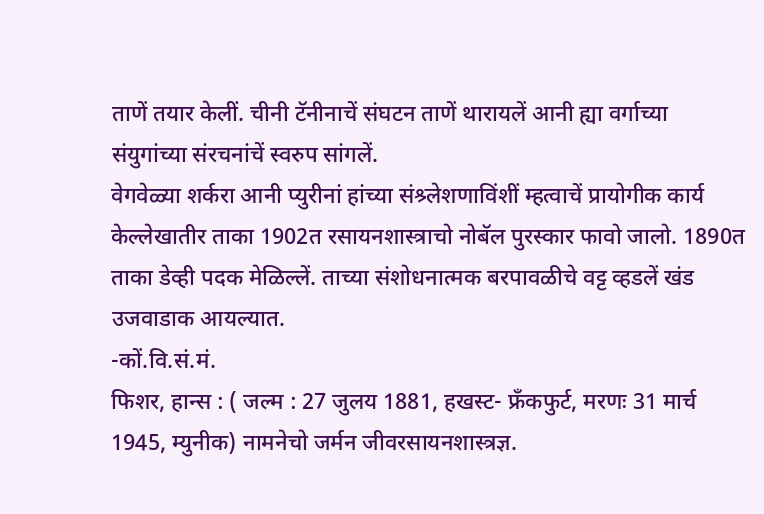ताणें तयार केलीं. चीनी टॅनीनाचें संघटन ताणें थारायलें आनी ह्या वर्गाच्या संयुगांच्या संरचनांचें स्वरुप सांगलें.
वेगवेळ्या शर्करा आनी प्युरीनां हांच्या संश्र्लेशणाविंशीं म्हत्वाचें प्रायोगीक कार्य केल्लेखातीर ताका 1902त रसायनशास्त्राचो नोबॅल पुरस्कार फावो जालो. 1890त ताका डेव्ही पदक मेळिल्लें. ताच्या संशोधनात्मक बरपावळीचे वट्ट व्हडलें खंड उजवाडाक आयल्यात.
-कों.वि.सं.मं.
फिशर, हान्स : ( जल्म : 27 जुलय 1881, हखस्ट- फ्रॅंकफुर्ट, मरणः 31 मार्च 1945, म्युनीक) नामनेचो जर्मन जीवरसायनशास्त्रज्ञ.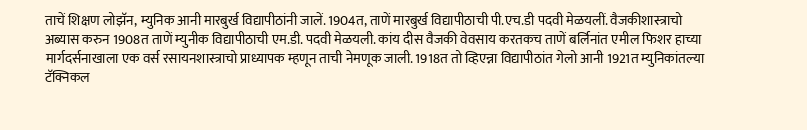ताचें शिक्षण लोझॅन, म्युनिक आनी मारबुर्ख विद्यापीठांनी जालें. 1904त, ताणें मारबुर्ख विद्यापीठाची पी.एच.डी पदवी मेळयलीं. वैजकीशास्त्राचो अब्यास करुन 1908त ताणें म्युनीक विद्यापीठाची एम.डी. पदवी मेळयली. कांय दीस वैजकी वेवसाय करतकच ताणें बर्लिनांत एमील फिशर हाच्या मार्गदर्सनाखाला एक वर्स रसायनशास्त्राचो प्राध्यापक म्हणून ताची नेमणूक जाली. 1918त तो व्हिएन्ना विद्यापीठांत गेलो आनी 1921त म्युनिकांतल्या टॅक्निकल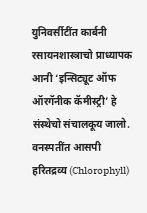युनिवर्सीटींत कार्बनी रसायनशास्त्राचो प्राध्यापक आनी ‘इन्सिट्यूट ऑफ ऑरगॅनीक कॅमीस्ट्री’ हे संस्थेचो संचालकूय जालो. वनस्पतींत आसपी हरितद्रव्य (Chlorophyll)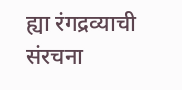ह्या रंगद्रव्याची संरचना